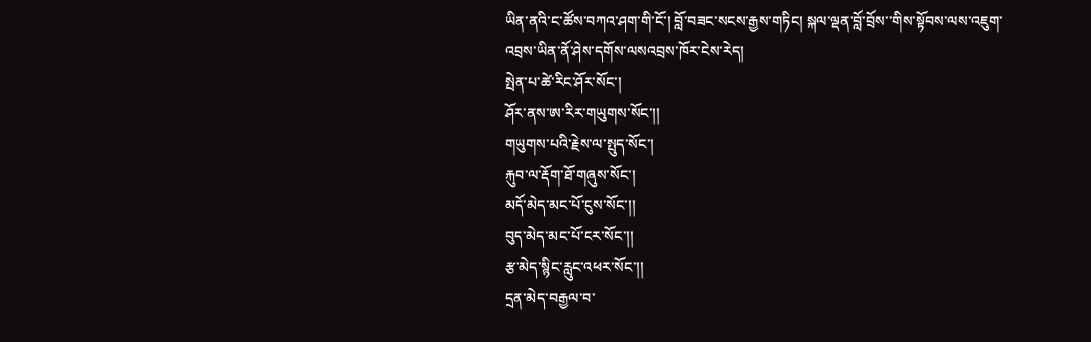ཡིན་ནའི་ང་ཚོས་བཀའ་ཤག་གི་ངོ་། བློ་བཟང་སངས་རྒྱས་གཏིང། སྐལ་ལྡན་བློ་བྲོས་་གིས་སྟོབས་ལས་འཇུག་འབྲས་ཡིན་ནོ་ཤེས་དགོས་ལསའབྲས་ཁོར་ངེས་རེད།
སྤེན་པ་ཚེ་རིང་ཤོར་སོང་།
ཤོར་ནས་ཨ་རིར་གཡུགས་སོང་།།
གཡུགས་པའི་རྗེས་ལ་སྤུད་སོང་།
རྐུབ་ལ་རྡོག་ཐོ་གཞུས་སོང་།
མདོ་མེད་མང་པོ་ངུས་སོང་།།
བུད་མེད་མང་པོ་ངར་སོང་།།
རྩ་མེད་སྙིང་རླུང་འཕར་སོང་།།
དྲན་མེད་བརྒྱལ་བ་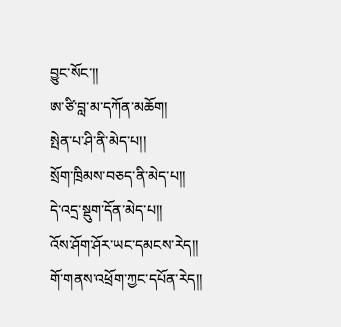བྱུང་སོང་།།
ཨ་ཙི་བླ་མ་དཀོན་མཆོག།
སྤེན་པ་ཤི་ནི་མེད་པ།།
སྲོག་ཁྲིམས་བཅད་ནི་མེད་པ།།
དེ་འདྲ་སྡུག་དོན་མེད་པ།།
འོས་ཤོག་ཤོར་ཡང་དམངས་རེད།།
གོ་གནས་འཕྲོག་ཀྱང་དཔོན་རེད།།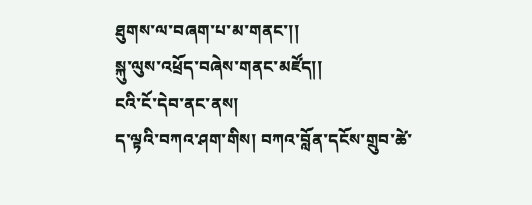ཐུགས་ལ་བཞག་པ་མ་གནང་།།
སྐུ་ལུས་འཕྲོད་བཞེས་གནང་མཛོད།།
ངའི་ངོ་དེབ་ནང་ནས།
ད་ལྟའི་བཀའ་ཤག་གིས། བཀའ་བློན་དངོས་གྲུབ་ཚེ་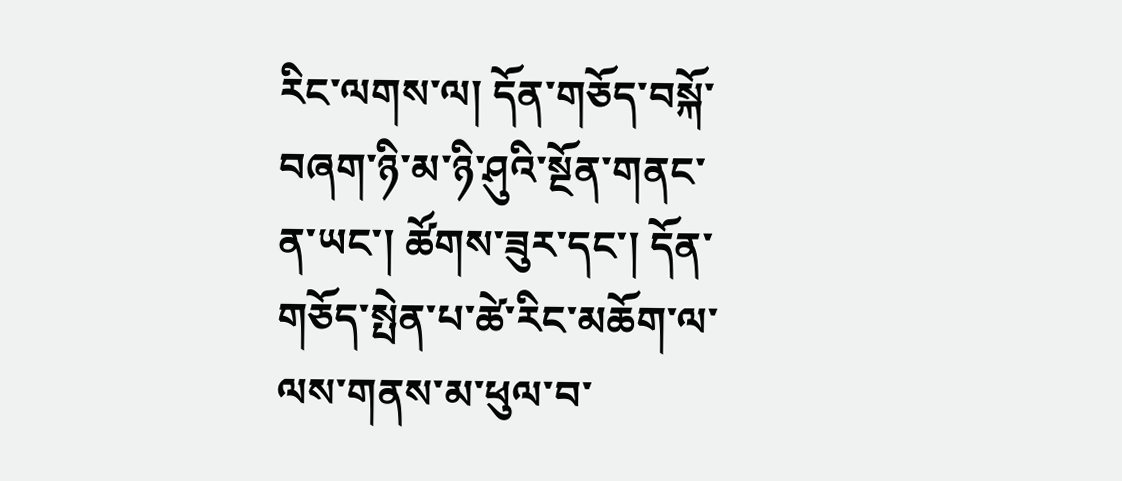རིང་ལགས་ལ། དོན་གཅོད་བསྐོ་བཞག་ཉི་མ་ཉི་ཤུའི་སྔོན་གནང་ན་ཡང་། ཚོགས་ཟུར་དང་། དོན་གཅོད་སྤེན་པ་ཚེ་རིང་མཆོག་ལ་ལས་གནས་མ་ཕུལ་བ་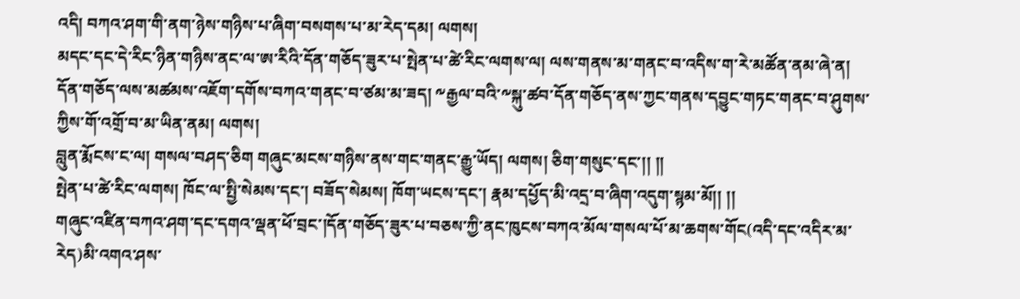འདི། བཀའ་ཤག་གི་ནག་ཉེས་གཉིས་པ་ཞིག་བསགས་པ་མ་རེད་དམ། ལགས།
མདང་དང་དེ་རིང་ཉིན་གཉིས་ནང་ལ་ཨ་རིའི་དོན་གཅོད་ཟུར་པ་སྤེན་པ་ཚེ་རིང་ལགས་ལ། ལས་གནས་མ་གནང་བ་འདིས་ག་རེ་མཚོན་ནམ་ཞེ་ན། དོན་གཅོད་ལས་མཚམས་འཇོག་དགོས་བཀའ་གནང་བ་ཙམ་མ་ཟད། ༸རྒྱལ་བའི་༸སྐུ་ཚབ་དོན་གཅོད་ནས་ཀྱང་གནས་དབྱུང་གཏང་གནང་བ་ཤུགས་ཀྱིས་གོ་འགྲོ་བ་མ་ཡིན་ནམ། ལགས།
བླུན་རྨོངས་ང་ལ། གསལ་བཤད་ཅིག གཞུང་མངས་གཉིས་ནས་གང་གནང་རྒྱུ་ཡོད། ལགས། ཅིག་གསུང་དང་།། །།
སྤེན་པ་ཚེ་རིང་ལགས། ཁོང་ལ་སྤྱི་སེམས་དང་། བཟོད་སེམས། ཁོག་ཡངས་དང་། རྣམ་དཔྱོད་མི་འདྲ་བ་ཞིག་འདུག་སྙམ་མོ།། །།
གཞུང་འཛིན་བཀའ་ཤག་དང་དགའ་ལྡན་ཕོ་བྲང་།དོན་གཅོད་ཟུར་པ་བཅས་ཀྱི་ནང་ཁུངས་བཀའ་མོལ་གསལ་པོ་མ་ཆགས་གོང(འདི་དང་འདིར་མ་རེད)མི་འགའ་ཤས་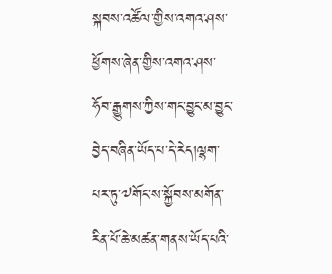སྐབས་འཚོལ་གྱིས་འགའ་ཤས་ཕྱོགས་ཞེན་གྱིས་འགའ་ཤས་ཧོབ་རྒྱུགས་ཀྱིས་གང་བྱུང་མ་བྱུང་བྱེད་བཞིན་ཡོད་པ་དེ་རེད།ལྷག་པར་ཏུ་༧གོང་ས་སྐྱོབས་མགོན་རིན་པོ་ཆེ་མཚན་གནས་ཡོད་པའི་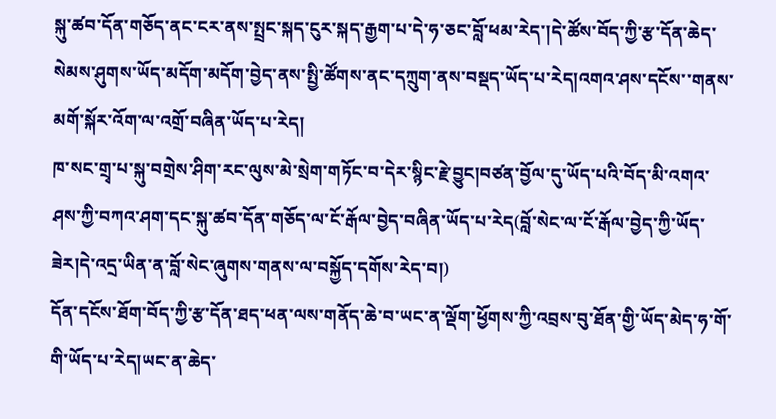སྐུ་ཚབ་དོན་གཅོད་ནང་ངར་ནས་སྤྲང་སྐད་ངུར་སྐད་རྒྱག་པ་དེ་ཧ་ཅང་བློ་ཕམ་རེད་།དེ་ཚོས་བོད་ཀྱི་རྩ་དོན་ཆེད་སེམས་ཤུགས་ཡོད་མདོག་མདོག་བྱེད་ནས་སྤྱི་ཚོགས་ནང་དཀྲུག་ནས་བསྡད་ཡོད་པ་རེད།འགའ་ཤས་དངོས་་གནས་མགོ་སྐོར་འོག་ལ་འགྲོ་བཞིན་ཡོད་པ་རེད།
ཁ་སང་གྲྭ་པ་སྐུ་བགྲེས་ཤིག་རང་ལུས་མེ་སྲེག་གཏོང་བ་དེར་སྙིང་རྗེ་བྱུང།བཙན་བྱོལ་དུ་ཡོད་པའི་བོད་མི་འགའ་ཤས་ཀྱི་བཀའ་ཤག་དང་སྐུ་ཚབ་དོན་གཅོད་ལ་ངོ་རྒོལ་བྱེད་བཞིན་ཡོད་པ་རེད(བློ་སེང་ལ་ངོ་རྒོལ་བྱེད་ཀྱི་ཡོད་ཟེར།དེ་འདྲ་ཡིན་ན་བློ་སེང་ཞུགས་གནས་ལ་བསྐྱོད་དགོས་རེད་བ།)
དོན་དངོས་ཐོག་བོད་ཀྱི་རྩ་དོན་ཐད་ཕན་ལས་གནོད་ཆེ་བ་ཡང་ན་ལྡོག་ཕྱོགས་ཀྱི་འབྲས་བུ་ཐོན་གྱི་ཡོད་མེད་ཧ་གོ་གི་ཡོད་པ་རེད།ཡང་ན་ཆེད་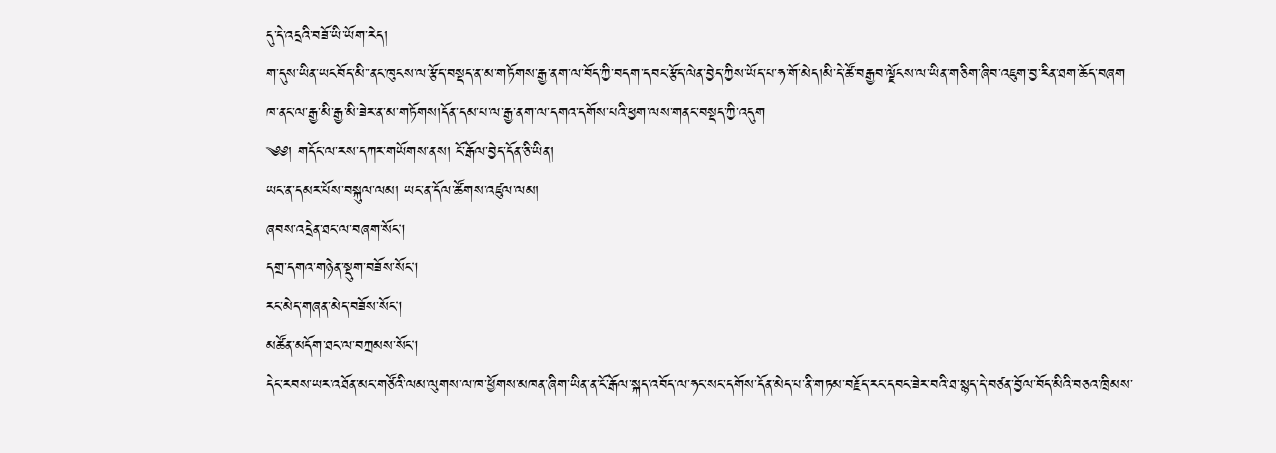དུ་དེ་འདྲའི་བཟོ་ཡི་ཡོག་རེད།
ག་དུས་ཡིན་ཡངབོད་མི་་ནང་ཁུངས་ལ་རྩོད་བསྡད་ན་མ་གཏོགས་རྒྱ་ནག་ལ་བོད་ཀྱི་བདག་དབང་རྩོད་ལེན་བྱེད་ཀྱིས་ཡོད་པ་ཧ་གོ་མེད།མི་དེ་ཚོ་བརྒྱབ་ལྗོངས་ལ་ཡིན་གཅིག་ཞིབ་འཇུག་བྱ་རིན་ཐག་ཆོད་བཞག
ཁ་ནང་ལ་རྒྱ་མི་རྒྱ་མི་ཟེར་ན་མ་གཏོགས།དོན་དམ་པ་ལ་རྒྱ་ནག་ལ་དགའ་དགོས་པའི་ཕྱག་ལས་གནང་བསྡད་ཀྱི་འདུག
༄༅། གདོང་ལ་རས་དཀར་གཡོགས་ནས། ངོ་རྒོལ་བྱེད་དོན་ཅི་ཡིན།
ཡང་ན་དམར་པོས་བསྐུལ་ལམ། ཡང་ན་དོལ་ཚོགས་འཛུལ་ལམ།
ཞབས་འདྲེན་ཐང་ལ་བཞག་སོང།
དགྲ་དགའ་གཉེན་སྡུག་བཟོས་སོང།
རང་མེད་གཞན་མེད་བཟོས་སོང།
མཚོན་མདོག་ཐང་ལ་བཀྲམས་སོང།
དེང་རབས་ཡར་འཐོན་མང་གཙོའི་ལམ་ལུགས་ལ་ཁ་ཕྱོགས་མཁན་ཞིག་ཡིན་ན་ངོ་རྒོལ་སྐད་འབོད་ལ་ཧང་སང་དགོས་དོན་མེད་པ་ནི་གཏམ་བརྗོད་རང་དབང་ཟེར་བའི་ཐ་སྙད་དེ་བཙན་བྱོལ་བོད་མིའི་བཅའ་ཁྲིམས་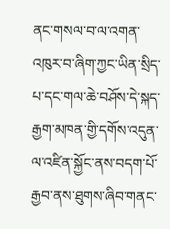ནང་གསལ་བ་ལ་འགན་འཁུར་བ་ཞིག་ཀྱང་ཡིན་སྲིད་པ་དང་གལ་ཆེ་བཤོས་དེ་སྐད་རྒྱག་མཁན་གྱི་དགོས་འདུན་ལ་འཛིན་སྐྱོང་ནས་བདག་པོ་རྒྱབ་ནས་ཐུགས་ཞིབ་གནང་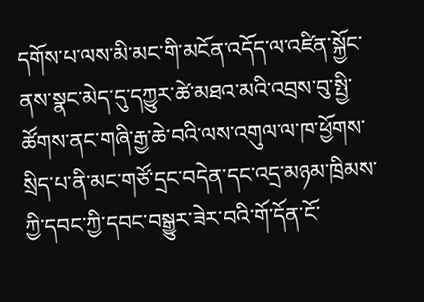དགོས་པ་ལས་མི་མང་གི་མངོན་འདོད་ལ་འཛིན་སྐྱོང་ནས་སྣང་མེད་དུ་དཀྱུར་ཚེ་མཐའ་མའི་འབྲས་བུ་སྤྱི་ཚོགས་ནང་གཞི་རྒྱ་ཆེ་བའི་ལས་འགུལ་ལ་ཁ་ཕྱོགས་སྲིད་པ་ནི་མང་གཙོ་དྲང་བདེན་དང་འདྲ་མཉམ་ཁྲིམས་ཀྱི་དབང་ཀྱི་དབང་བསྒྱུར་ཟེར་བའི་གོ་དོན་ངོ་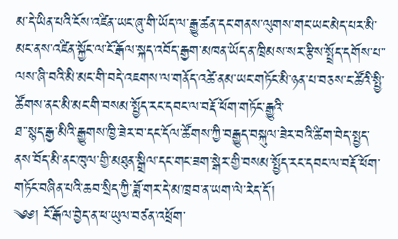མ་དེ་ཡིན་པའི་ངོས་འཛིན་ཡང་ཞུ་གི་ཡོད་ལ་རྒྱུ་ཚན་དང་གནས་ལུགས་གང་ཡང་མེད་པར་མི་མང་ནས་འཛིན་སྐྱོང་ལ་ངོ་རྒོལ་སྐད་འབོད་རྒྱག་མཁན་ཡོད་ན་ཁྲིམས་སར་རྩིས་སྤྲོད་དགོས་པ་་ལས་ཞི་བའི་མི་མང་གི་བདེ་འཇགས་ལ་གནོད་འཚེ་ནམ་ཡང་གཏོང་མི་ཉན་པ་བཅས་ང་ཚོའི་སྤྱི་ཚོགས་ནང་མི་མང་གི་བསམ་སྤྱོད་རང་དབང་ལ་བརྡོ་ཕོག་གཏོང་རྒྱུའི་
ཐ་་སྙད་རྒྱ་མིའི་རྒྱུགས་ཁྱི་ཟེར་བ་དང་དོལ་ཚོགས་ཀྱི་བརྒྱུད་བསྐུལ་ཟེར་བའི་ཚིག་བེད་སྤྱད་ནས་བོད་མི་ནང་ཁུལ་གྱི་མཐུན་སྒྲིལ་དང་གང་ཟག་སྒེར་གྱི་བསམ་སྤྱོད་རང་དབང་ལ་བརྡོ་ཕོག་གཏོང་བཞིན་པའི་ཆབ་སྲིད་ཀྱི་ཟློ་གར་དེ་མ་ཁྲབ་ན་ཡག་ལེ་རེད་དོ་།
༄༅། ངོ་རྒོལ་བྱེད་ན་ཕ་ཡུལ་བཙན་འཕྲོག་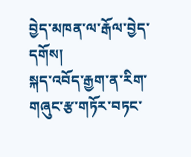བྱེད་མཁན་ལ་རྒོལ་བྱེད་དགོས།
སྐད་འབོད་རྒྱག་ན་རིག་གཞུང་རྩ་གཏོར་བཏང་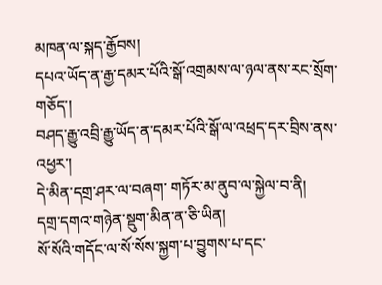མཁན་ལ་སྐད་རྒྱོབས།
དཔའ་ཡོད་ན་རྒྱ་དམར་པོའི་སྒོ་འགྲམས་ལ་ཉལ་ནས་རང་སྲོག་གཅོད་།
བཤད་རྒྱུ་འབྲི་རྒྱུ་ཡོད་ན་དམར་པོའི་སྒོ་ལ་འཕྲད་དར་བྲིས་ནས་འཕྱར་།
དེ་མིན་དགྲ་ཤར་ལ་བཞག་ གཏོར་མ་ནུབ་ལ་སྐྱེལ་བ་ནི།
དགྲ་དགའ་གཉེན་སྡུག་མིན་ན་ཅི་ཡིན།
སོ་སོའི་གདོང་ལ་སོ་སོས་སྐྱག་པ་བྱུགས་པ་དང་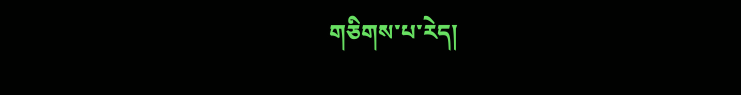གཅིགས་པ་རེད།